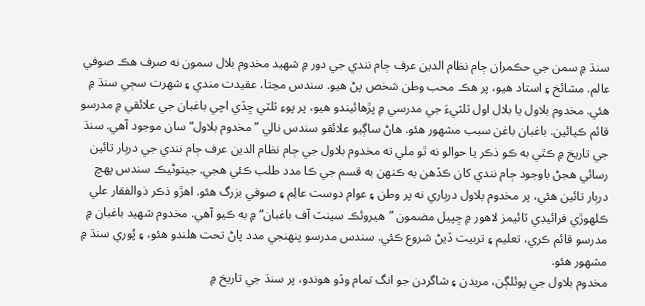سنڌ ۾ سمن جي حڪمران ڄام نظام الدين عرف ڄام نندي جي دور ۾ شھيد مخدوم بلال سمون نه صرف هڪ صوفي عالم. مشائخ ۽ استاد هيو، پر هڪ محب وطن شخص پڻ هيو. سندس مڃتا، عقيدت مندي ۽ شھرت سڄي سنڌ ۾ هئي. مخدوم بلاول يا بلال اول ٽلٽيءَ جي مدرسي ۾ پڙهائيندو هيو، پر پوءِ ٽلٽي ڇڏي اچي باغبان جي علائقي ۾ مدرسو قائم ڪيائين. باغبان باغن سبب مشھور هئو. هاڻ ساڳيو علائقو سندس نالي ”مخدوم بلاول“ سان موجود آهي. سنڌ جي تاريخ ۾ ڪٿي به ڪو ذڪر يا حوالو نه ٿو ملي ته مخدوم بلاول جي ڄام نظام الدين عرف ڄام نندي جي درٻار تائين رسائي هجڻ باوجود ڄام نندي کان ڪڏهن به ڪنھن به قسم جي ڪا مدد طلب ڪئي هجي. جيتوڻيڪ سندس پھچ درٻار تائين هئي، پر مخدوم بلاول درٻاري نه پر وطن ۽ عوام دوست عالِم ۽ صوفي بزرگ هئو. اهڙو ذڪر ذوالفقار علي ڪلهوڙي فرائيڊي ٽائيمز لاهور ۾ ڇپيل مضمون ”هيروئڪ سينٽ آف باغبان“ ۾ به ڪيو آهي. مخدوم شھيد باغبان ۾ مدرسو قائم ڪري، تعليم ۽ تربيت ڏيڻ شروع ڪئي. سندس مدرسو پنھنجي مدد پاڻ تحت هلندو هئو، ۽ پُوري سنڌ ۾ مشھور هئو.
مخدوم بلاول جي پوئلڳن، مريدن ۽ شاگردن جو انگ تمام وڏو هوندو، پر سنڌ جي تاريخ ۾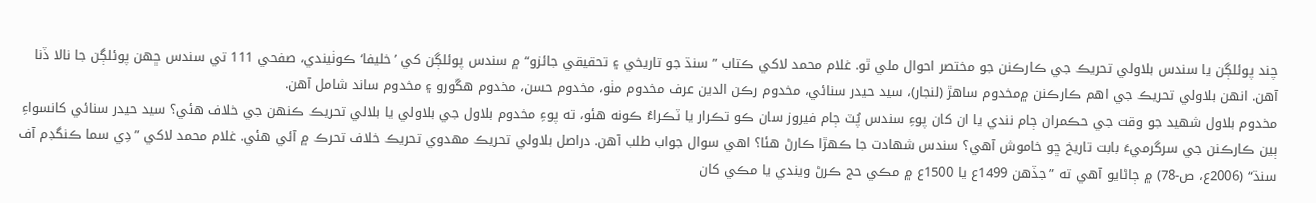چند پوئلڳن يا سندس بلاولي تحريڪ جي ڪارڪنن جو مختصر احوال ملي ٿو. غلام محمد لاکي ڪتاب ”سنڌ جو تاريخي ۽ تحقيقي جائزو“ ۾ سندس پوئلڳن کي ’خليفا‘ ڪوٺيندي، صفحي 111 تي سندس ڇھن پوئلڳن جا نالا ڏنا آهن. انهن بلاولي تحريڪ جي اهم ڪارڪنن ۾مخدوم ساهڙ (لنجار)، سيد حيدر سنائي، مخدوم رڪن الدين عرف مخدوم مٺو، مخدوم حسن، مخدوم هڱورو ۽ مخدوم ساند شامل آهن.
مخدوم بلاول شھيد جو وقت جي حڪمران ڄام نندي يا ان کان پوءِ سندس پُٽ ڄام فيروز سان ڪو تڪرار يا ٽڪراءُ ڪونه هئو، ته پوءِ مخدوم بلاول جي بلاولي يا بلالي تحريڪ ڪنھن جي خلاف هئي؟ سيد حيدر سنائي کانسواءِ ٻين ڪارڪنن جي سرگرميءَ بابت تاريخ ڇو خاموش آهي؟ سندس شھادت جا ڪھڙا ڪارڻ هئا؟ اهي سوال جواب طلب آهن. دراصل بلاولي تحريڪ مھدوي تحريڪ خلاف تحرڪ ۾ آئي هئي. غلام محمد لاکي ”دِي سما ڪنگڊم آف سنڌ“ (2006ع، ص-78) ۾ ڄاڻايو آهي ته ”جڏهن 1499ع يا 1500ع ۾ مڪي حج ڪرڻ ويندي يا مڪي کان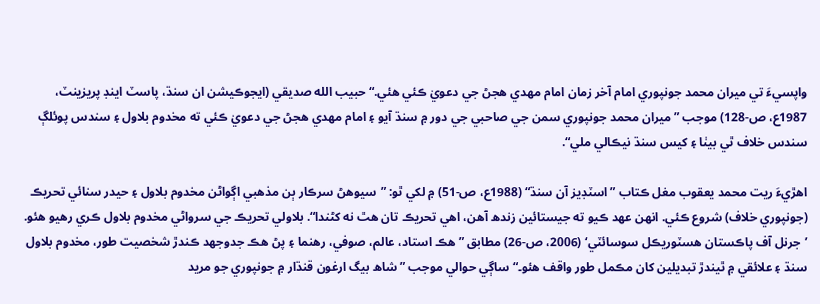واپسيءَ تي ميران محمد جونپوري امام آخر زمان امام مھدي هجڻ جي دعويٰ ڪئي هئي.“ حبيب الله صديقي (ايجوڪيشن ان سنڌ، پاسٽ اينڊ پريزينٽ، 1987ع، ص-128) موجب ”ميران محمد جونپوري سمن جي صاحبي جي دور ۾ سنڌ آيو ۽ امام مھدي هجڻ جي دعويٰ ڪئي ته مخدوم بلاول ۽ سندس پوئلڳ سندس خلاف ٿي بيٺا ۽ کيس سنڌ نيڪالي ملي“.

اهڙيءَ ريت محمد يعقوب مغل ڪتاب ”اسٽڊيز آن سنڌ“ (1988ع، ص-51) ۾ لکي ٿو: ”سيوهڻ سرڪار ٻن مذهبي اڳواڻن مخدوم بلاول ۽ حيدر سنائي تحريڪ (جونپوري خلاف) شروع ڪئي. انهن عھد ڪيو ته جيستائين زندھ آهن، اهي تحريڪ تان هٿ نه کڻندا“. بلاولي تحريڪ جي سرواڻي مخدوم بلاول ڪري رهيو هئو. ’جرنل آف پاڪستان هسٽوريڪل سوسائٽي‘ (2006، ص-26) مطابق ”هڪ استاد، عالم، صوفي، رهنما ۽ پڻ هڪ جدوجھد ڪندڙ شخصيت طور، مخدوم بلاول سنڌ ۽ علائقي ۾ ٿيندڙ تبديلين کان مڪمل طور واقف هئو۔“ ساڳي حوالي موجب ”شاھ بيگ ارغون قنڌار ۾ جونپوري جو مريد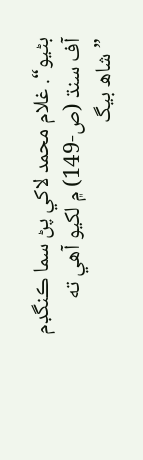بڻيو“. غلام محمد لاکي پڻ سما ڪنگڊم آف سنڌ (ص-149) ۾ لکيو آهي ته ”شاھ بيگ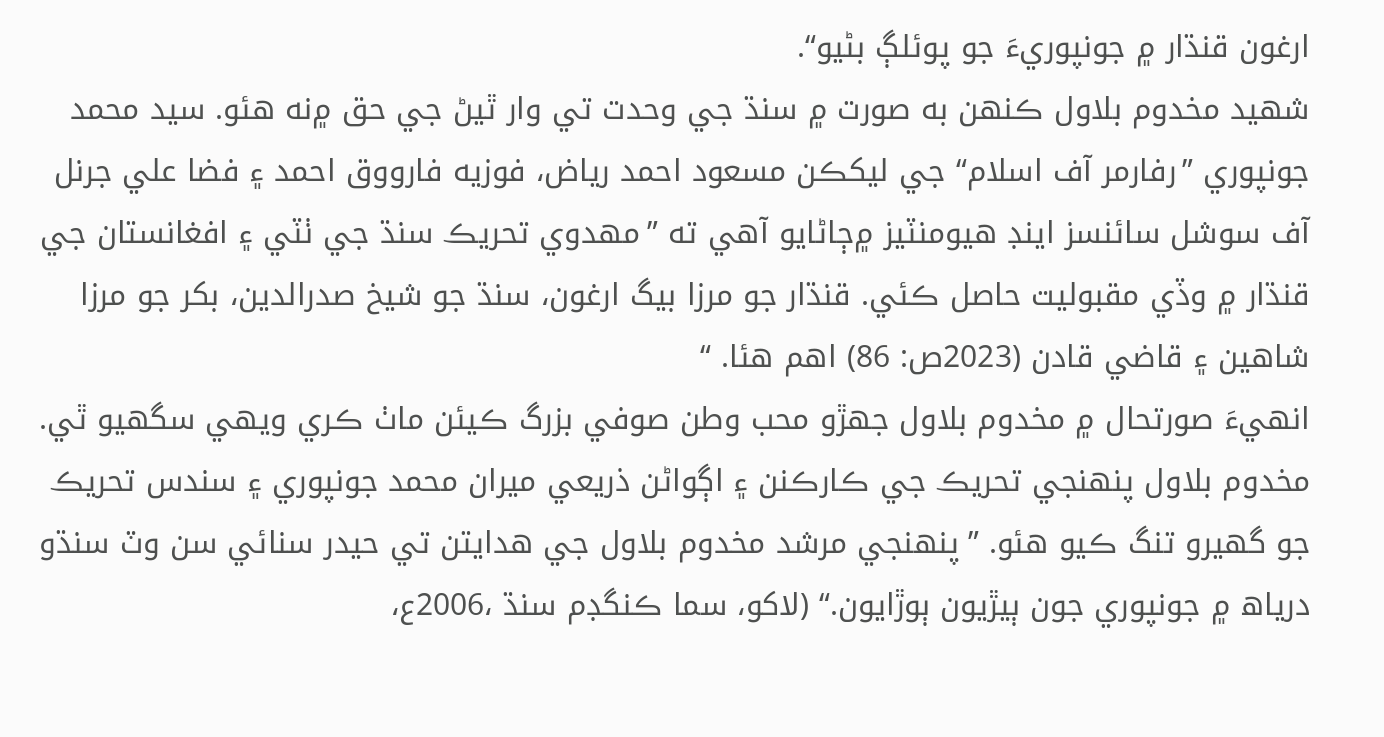ارغون قنڌار ۾ جونپوريءَ جو پوئلڳ بڻيو“.
شھيد مخدوم بلاول ڪنھن به صورت ۾ سنڌ جي وحدت تي وار ٿيڻ جي حق ۾نه هئو. سيد محمد جونپوري ”رفارمر آف اسلام“ جي ليکڪن مسعود احمد رياض، فوزيه فارووق احمد ۽ فضا علي جرنل آف سوشل سائنسز اينڊ هيومنٽيز ۾ڄاڻايو آهي ته ”مھدوي تحريڪ سنڌ جي ٺٽي ۽ افغانستان جي قنڌار ۾ وڏي مقبوليت حاصل ڪئي. قنڌار جو مرزا بيگ ارغون، سنڌ جو شيخ صدرالدين، بکر جو مرزا شاهين ۽ قاضي قادن (2023ص: 86) اهم هئا. “
انهيءَ صورتحال ۾ مخدوم بلاول جھڙو محب وطن صوفي بزرگ ڪيئن ماٺ ڪري ويھي سگھيو ٿي. مخدوم بلاول پنھنجي تحريڪ جي ڪارڪنن ۽ اڳواڻن ذريعي ميران محمد جونپوري ۽ سندس تحريڪ جو گهيرو تنگ ڪيو هئو. ”پنھنجي مرشد مخدوم بلاول جي هدايتن تي حيدر سنائي سن وٽ سنڌو درياھ ۾ جونپوري جون ٻيڙيون ٻوڙايون.“ (لاکو، سما ڪنگڊم سنڌ ،2006ع،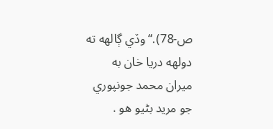ص-78).“ وڏي ڳالهه ته دولھه دريا خان به ميران محمد جونپوري جو مريد بڻيو هو .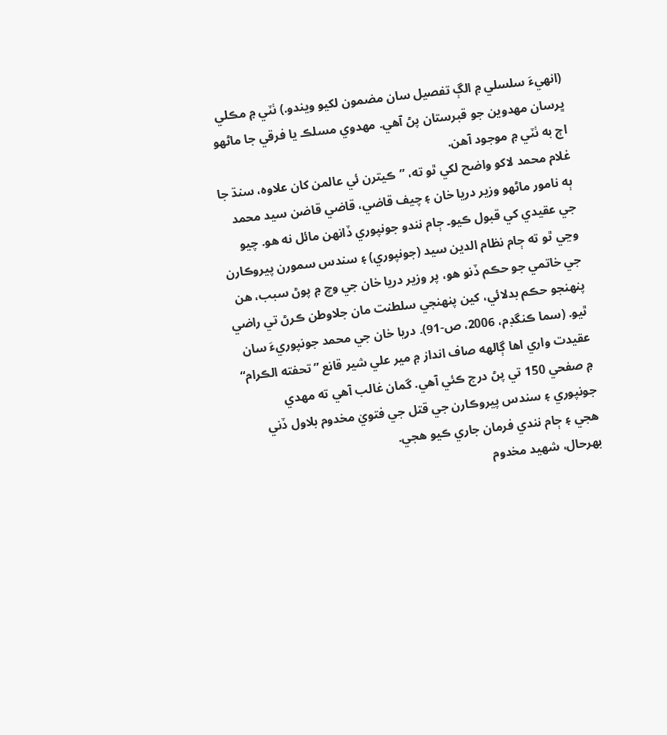(انهيءَ سلسلي ۾ الڳ تفصيل سان مضمون لکيو ويندو.) ٺٽي ۾ مڪلي ڀرسان مھدوين جو قبرستان پڻ آهي. مھدوي مسلڪ يا فرقي جا ماڻهو اڄ به ٺٽي ۾ موجود آهن.
غلام محمد لاکو واضح لکي ٿو ته، ”ڪيترن ئي عالمن کان علاوه، سنڌ جا ٻه نامور ماڻهو وزير دريا خان ۽ چيف قاضي، قاضي قاضن سيد محمد جي عقيدي کي قبول ڪيو۔ ڄام نندو جونپوري ڏانھن مائل نه هو. چيو وڃي ٿو ته ڄام نظام الدين سيد (جونپوري) ۽ سندس سمورن پيروڪارن جي خاتمي جو حڪم ڏنو هو، پر وزير دريا خان جي وچ ۾ پوڻ سبب، هن پنھنجو حڪم بدلائي، کين پنھنجي سلطنت مان جلاوطن ڪرڻ تي راضي ٿيو. (سما ڪنگڊم، 2006، ص-91). دريا خان جي محمد جونپوريءَ سان عقيدت واري اها ڳالهه صاف انداز ۾ مير علي شير قانع ”تحفته الڪرام“ ۾ صفحي 150 تي پڻ درج ڪئي آهي. گمان غالب آهي ته مھدي جونپوري ۽ سندس پيروڪارن جي قتل جي فتويٰ مخدوم بلاول ڏني هجي ۽ ڄام نندي فرمان جاري ڪيو هجي.
بھرحال، شھيد مخدوم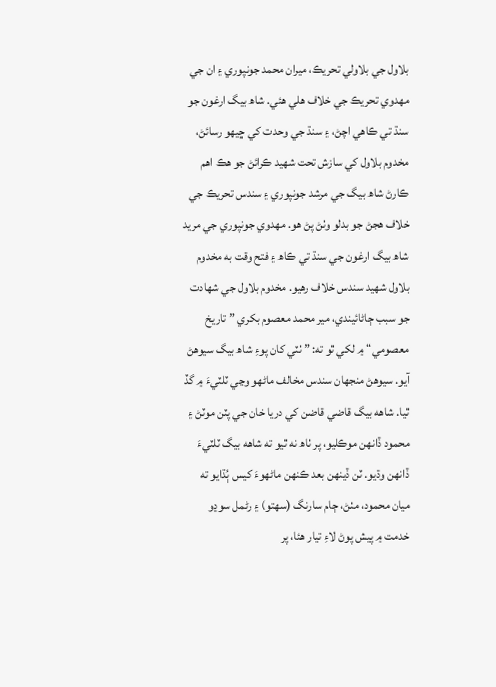بلاول جي بلاولي تحريڪ، ميران محمد جونپوري ۽ ان جي مھدوي تحريڪ جي خلاف هلي هئي. شاھ بيگ ارغون جو سنڌ تي ڪاهي اچڻ، ۽ سنڌ جي وحدت کي ڇيھو رسائڻ، مخدوم بلاول کي سازش تحت شھيد ڪرائڻ جو هڪ اهم ڪارڻ شاھ بيگ جي مرشد جونپوري ۽ سندس تحريڪ جي خلاف هجڻ جو بدلو وٺڻ پڻ هو. مھدوي جونپوري جي مريد شاھ بيگ ارغون جي سنڌ تي ڪاھ ۽ فتح وقت به مخدوم بلاول شھيد سندس خلاف رهيو. مخدوم بلاول جي شھادت جو سبب ڄاڻائيندي، مير محمد معصوم بکري ”تاريخ معصومي“ ۾ لکي ٿو ته: ” ٺٽي کان پوءِ شاھ بيگ سيوهڻ آيو. سيوهڻ منجهان سندس مخالف ماڻهو وڃي ٽلٽيءَ ۾ گڏ ٿيا. شاهه بيگ قاضي قاضن کي دريا خان جي پٽن موٽڻ ۽ محمود ڏانھن موڪليو، پر ٺاھ نه ٿيو ته شاهه بيگ ٽلٽيءَ ڏانھن وڌيو. ٽن ڏينهن بعد ڪنھن ماڻهوءَ کيس ٻُڌايو ته ميان محمود، مٺڻ، ڄام سارنگ (سھتو) ۽ رڻمل سوڍو خدمت ۾ پيش پوڻ لاءِ تيار هئا، پر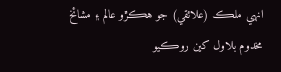انهي ملڪ (علائقي) جو هڪڙو عالم ۽ مشائخ مخدوم بلاول کين روڪيو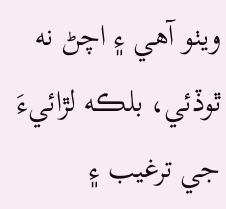ويٺو آهي ۽ اچڻ نه ٿوڏئي، بلڪه لڙائيءَ جي ترغيب ۽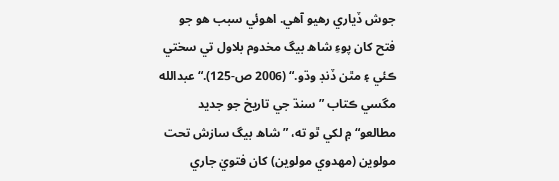جوش ڏياري رهيو آهي. اهوئي سبب هو جو فتح کان پوءِ شاھ بيگ مخدوم بلاول تي سختي ڪئي ۽ مٿن ڏنڊ وڌو.“ (2006 ص-125).“عبدالله مگسي ڪتاب ”سنڌ جي تاريخ جو جديد مطالعو“ ۾ لکي ٿو ته، ”شاھ بيگ سازش تحت مولوين (مھدوي مولوين) کان فتويٰ جاري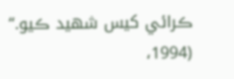ڪرائي کيس شھيد ڪيو.“ (1994،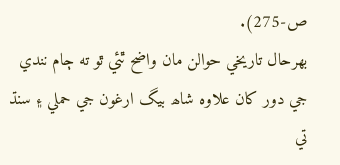ص-275).
بھرحال تاريخي حوالن مان واضح ٿئي ٿو ته ڄام نندي جي دور کان علاوه شاھ بيگ ارغون جي حملي ۽ سنڌ تي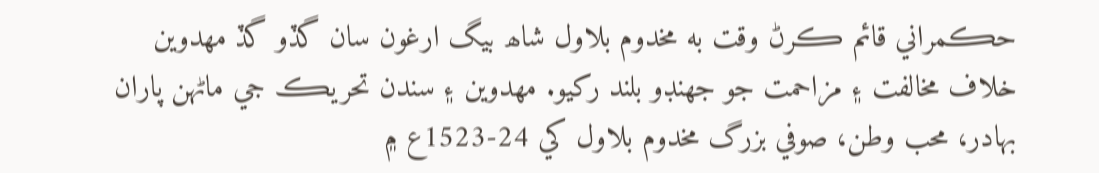حڪمراني قائم ڪرڻ وقت به مخدوم بلاول شاھ بيگ ارغون سان گڏو گڏ مھدوين خلاف مخالفت ۽ مزاحمت جو جهنڊو بلند رکيو. مھدوين ۽ سندن تحريڪ جي ماڻهن پاران بهادر، محب وطن، صوفي بزرگ مخدوم بلاول کي 24-1523ع ۾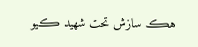هڪ سازش تحت شھيد ڪيو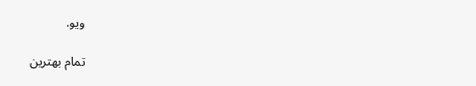ويو.

تمام بهترين